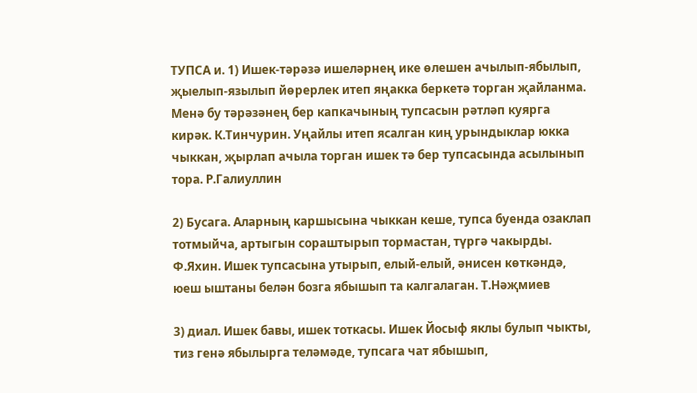ТУПСА и. 1) Ишек-тәрәзә ишеләрнең ике өлешен ачылып-ябылып, җыелып-язылып йөрерлек итеп яңакка беркетә торган җайланма. Менә бу тәрәзәнең бер капкачының тупсасын рәтләп куярга кирәк. К.Тинчурин. Уңайлы итеп ясалган киң урындыклар юкка чыккан, җырлап ачыла торган ишек тә бер тупсасында асылынып тора. Р.Галиуллин

2) Бусага. Аларның каршысына чыккан кеше, тупса буенда озаклап тотмыйча, артыгын сораштырып тормастан, түргә чакырды. Ф.Яхин. Ишек тупсасына утырып, елый-елый, әнисен көткәндә, юеш ыштаны белән бозга ябышып та калгалаган. Т.Нәҗмиев

3) диал. Ишек бавы, ишек тоткасы. Ишек Йосыф яклы булып чыкты, тиз генә ябылырга теләмәде, тупсага чат ябышып,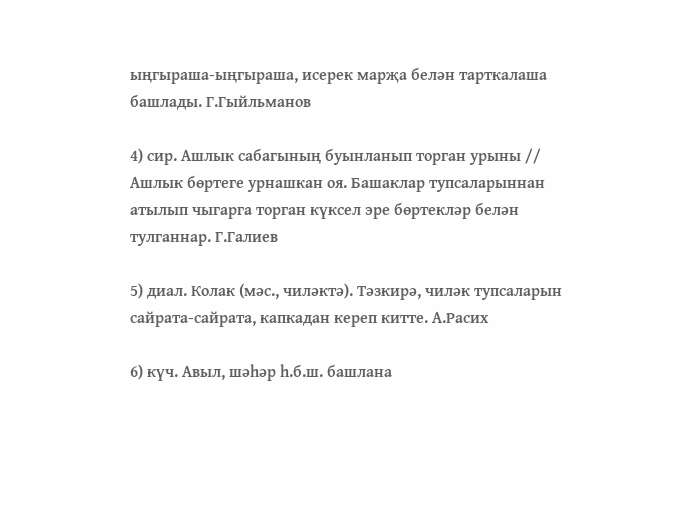ыңгыраша-ыңгыраша, исерек марҗа белән тарткалаша башлады. Г.Гыйльманов

4) сир. Ашлык сабагының буынланып торган урыны // Ашлык бөртеге урнашкан оя. Башаклар тупсаларыннан атылып чыгарга торган күксел эре бөртекләр белән тулганнар. Г.Галиев

5) диал. Колак (мәс., чиләктә). Тәзкирә, чиләк тупсаларын сайрата-сайрата, капкадан кереп китте. А.Расих

6) күч. Авыл, шәһәр һ.б.ш. башлана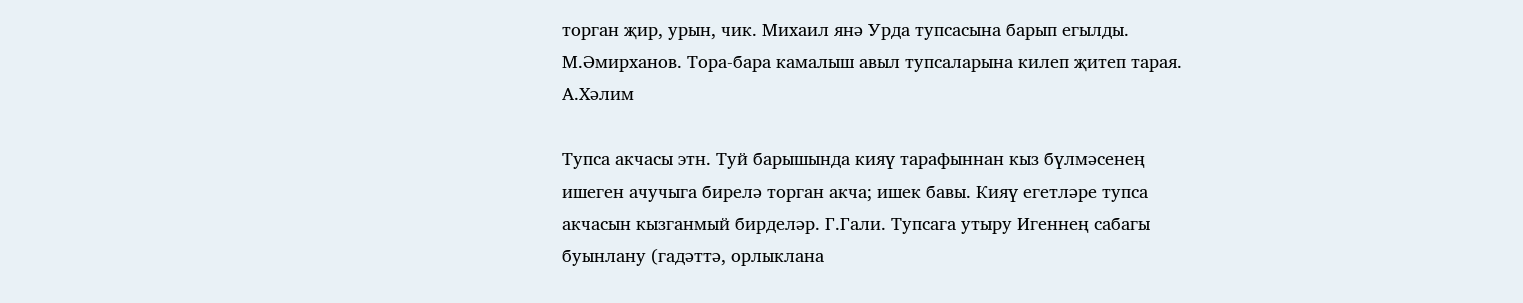торган җир, урын, чик. Михаил янә Урда тупсасына барып егылды. М.Әмирханов. Тора-бара камалыш авыл тупсаларына килеп җитеп тарая. А.Хәлим

Тупса акчасы этн. Туй барышында кияү тарафыннан кыз бүлмәсенең ишеген ачучыга бирелә торган акча; ишек бавы. Кияү егетләре тупса акчасын кызганмый бирделәр. Г.Гали. Тупсага утыру Игеннең сабагы буынлану (гадәттә, орлыклана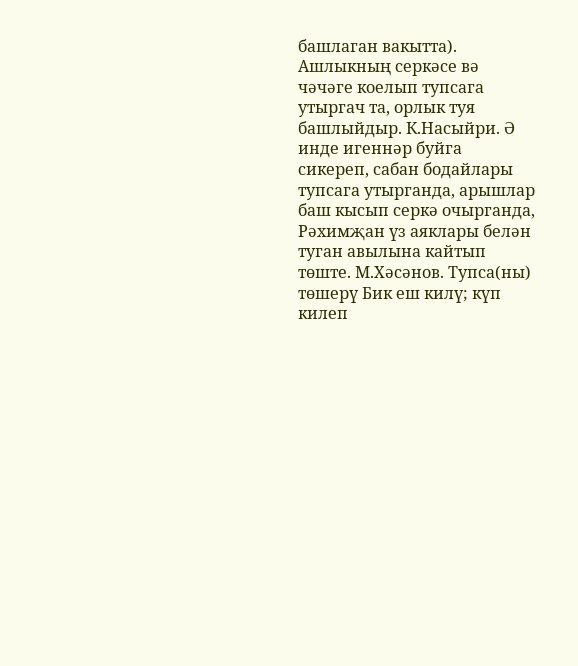башлаган вакытта). Ашлыкның серкәсе вә чәчәге коелып тупсага утыргач та, орлык туя башлыйдыр. К.Насыйри. Ә инде игеннәр буйга сикереп, сабан бодайлары тупсага утырганда, арышлар баш кысып серкә очырганда, Рәхимҗан үз аяклары белән туган авылына кайтып төште. М.Хәсәнов. Тупса(ны) төшерү Бик еш килү; күп килеп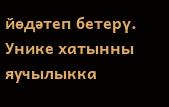йөдәтеп бетерү. Унике хатынны яучылыкка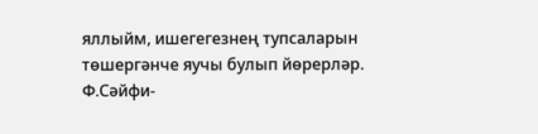яллыйм, ишегегезнең тупсаларын төшергәнче яучы булып йөрерләр. Ф.Сәйфи-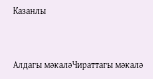Казанлы



Алдагы мәкаләЧираттагы мәкалә